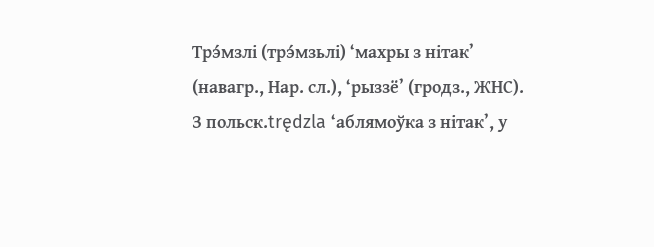Трэ́мзлі (трэ́мзьлі) ‘махры з нітак’ (навагр., Нар. сл.), ‘рыззё’ (гродз., ЖНС). З польск.trędzla ‘аблямоўка з нітак’, у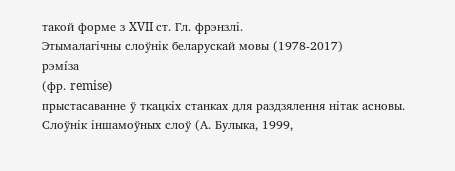такой форме з XVII ст. Гл. фрэнзлі.
Этымалагічны слоўнік беларускай мовы (1978-2017)
рэмі́за
(фр. remise)
прыстасаванне ў ткацкіх станках для раздзялення нітак асновы.
Слоўнік іншамоўных слоў (А. Булыка, 1999,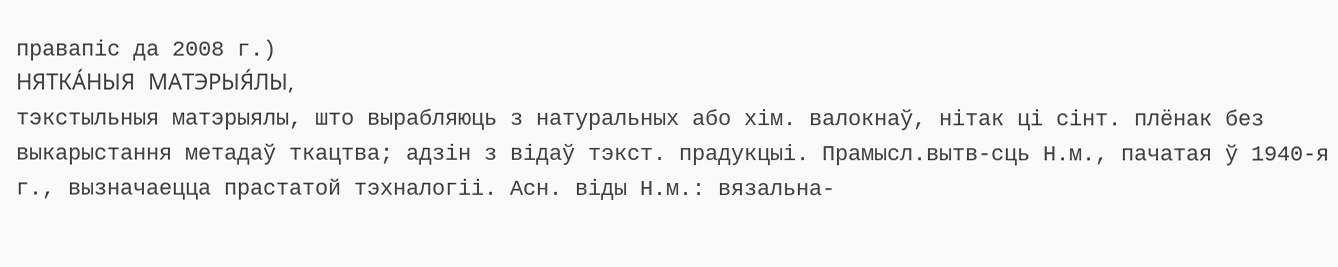правапіс да 2008 г.)
НЯТКА́НЫЯ МАТЭРЫЯ́ЛЫ,
тэкстыльныя матэрыялы, што вырабляюць з натуральных або хім. валокнаў, нітак ці сінт. плёнак без выкарыстання метадаў ткацтва; адзін з відаў тэкст. прадукцыі. Прамысл.вытв-сць Н.м., пачатая ў 1940-я г., вызначаецца прастатой тэхналогіі. Асн. віды Н.м.: вязальна-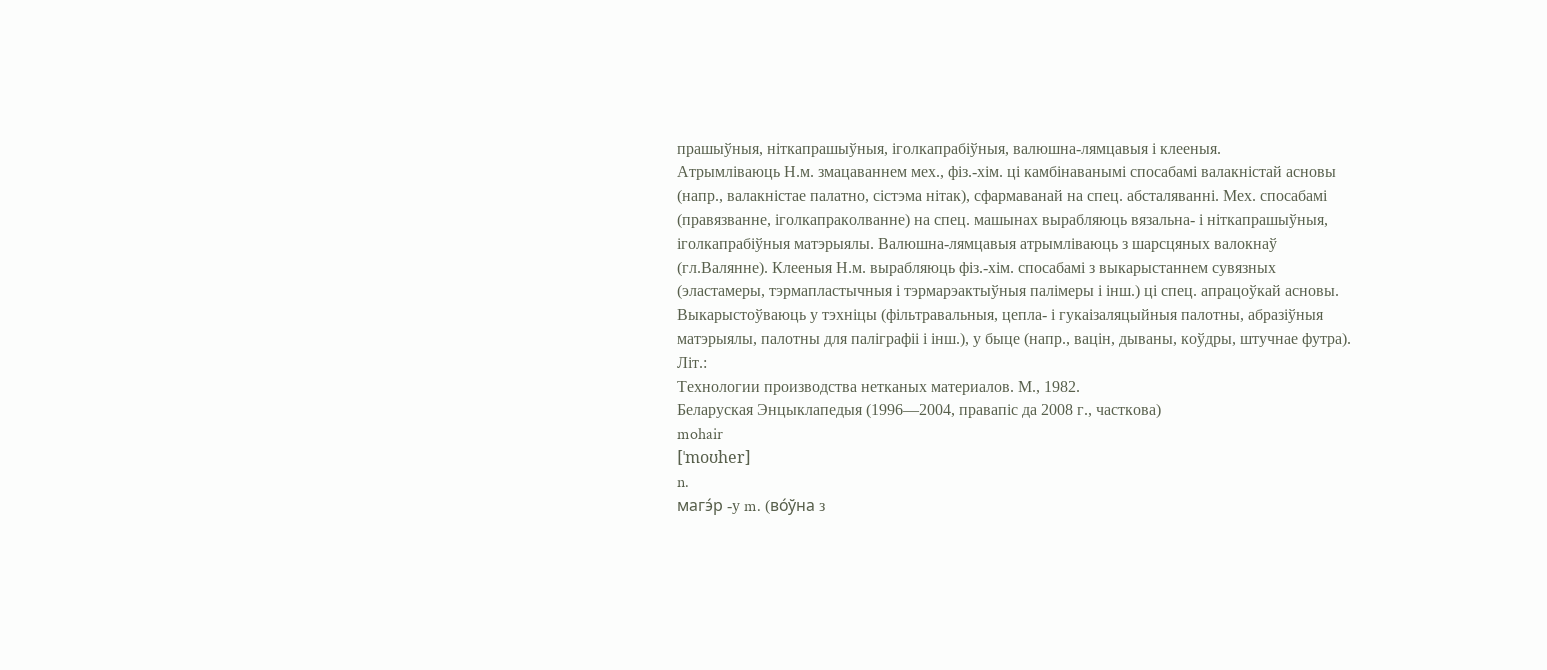прашыўныя, ніткапрашыўныя, іголкапрабіўныя, валюшна-лямцавыя і клееныя.
Атрымліваюць Н.м. змацаваннем мех., фіз.-хім. ці камбінаванымі спосабамі валакністай асновы (напр., валакністае палатно, сістэма нітак), сфармаванай на спец. абсталяванні. Мех. спосабамі (правязванне, іголкапраколванне) на спец. машынах вырабляюць вязальна- і ніткапрашыўныя, іголкапрабіўныя матэрыялы. Валюшна-лямцавыя атрымліваюць з шарсцяных валокнаў (гл.Валянне). Клееныя Н.м. вырабляюць фіз.-хім. спосабамі з выкарыстаннем сувязных (эластамеры, тэрмапластычныя і тэрмарэактыўныя палімеры і інш.) ці спец. апрацоўкай асновы. Выкарыстоўваюць у тэхніцы (фільтравальныя, цепла- і гукаізаляцыйныя палотны, абразіўныя матэрыялы, палотны для паліграфіі і інш.), у быце (напр., вацін, дываны, коўдры, штучнае футра).
Літ.:
Технологии производства нетканых материалов. М., 1982.
Беларуская Энцыклапедыя (1996—2004, правапіс да 2008 г., часткова)
mohair
[ˈmoʊher]
n.
магэ́р -у m. (во́ўна з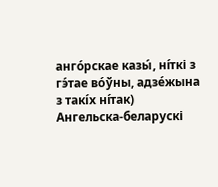анго́рскае казы́, ні́ткі з гэ́тае во́ўны, адзе́жына з такі́х ні́так)
Ангельска-беларускі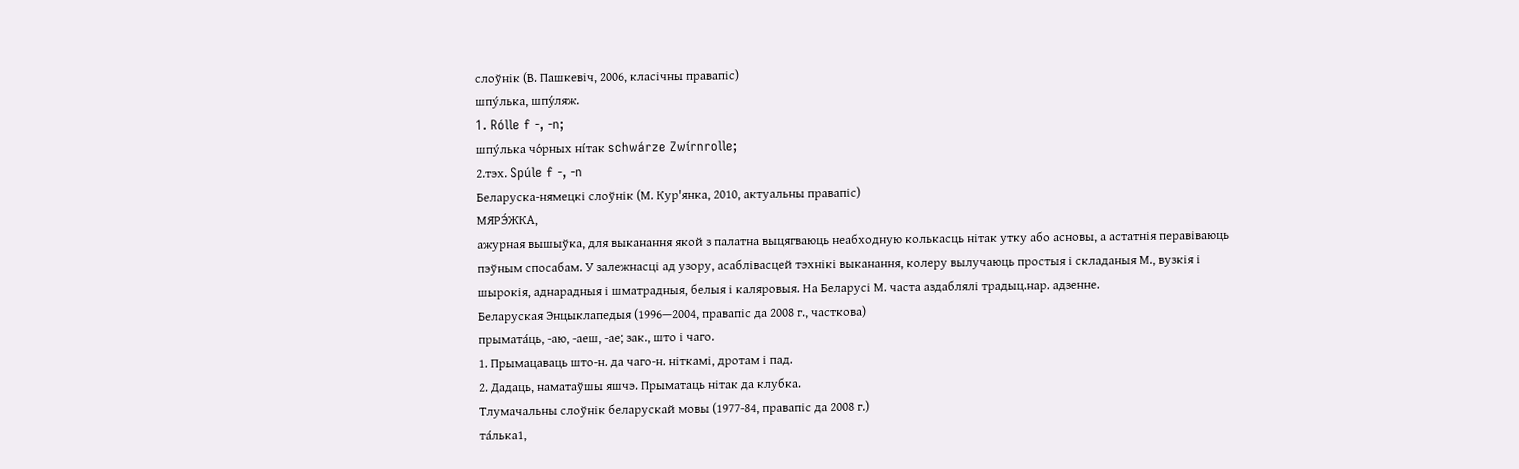слоўнік (В. Пашкевіч, 2006, класічны правапіс)
шпу́лька, шпу́ляж.
1. Rólle f -, -n;
шпу́лька чо́рных ні́так schwárze Zwírnrolle;
2.тэх. Spúle f -, -n
Беларуска-нямецкі слоўнік (М. Кур'янка, 2010, актуальны правапіс)
МЯРЭ́ЖКА,
ажурная вышыўка, для выканання якой з палатна выцягваюць неабходную колькасць нітак утку або асновы, а астатнія перавіваюць пэўным спосабам. У залежнасці ад узору, асаблівасцей тэхнікі выканання, колеру вылучаюць простыя і складаныя М., вузкія і шырокія, аднарадныя і шматрадныя, белыя і каляровыя. На Беларусі М. часта аздаблялі традыц.нар. адзенне.
Беларуская Энцыклапедыя (1996—2004, правапіс да 2008 г., часткова)
прымата́ць, ‑аю, ‑аеш, ‑ае; зак., што і чаго.
1. Прымацаваць што‑н. да чаго‑н. ніткамі, дротам і пад.
2. Дадаць, наматаўшы яшчэ. Прыматаць нітак да клубка.
Тлумачальны слоўнік беларускай мовы (1977-84, правапіс да 2008 г.)
та́лька1,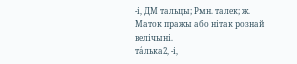‑і, ДМ тальцы; Рмн. талек; ж.
Маток пражы або нітак рознай велічыні.
та́лька2, ‑і,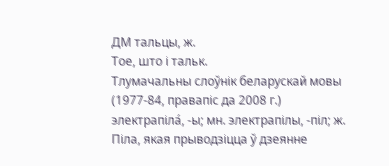ДМ тальцы, ж.
Тое, што і тальк.
Тлумачальны слоўнік беларускай мовы (1977-84, правапіс да 2008 г.)
электрапіла́, ‑ы; мн. электрапілы, ‑піл; ж.
Піла, якая прыводзіцца ў дзеянне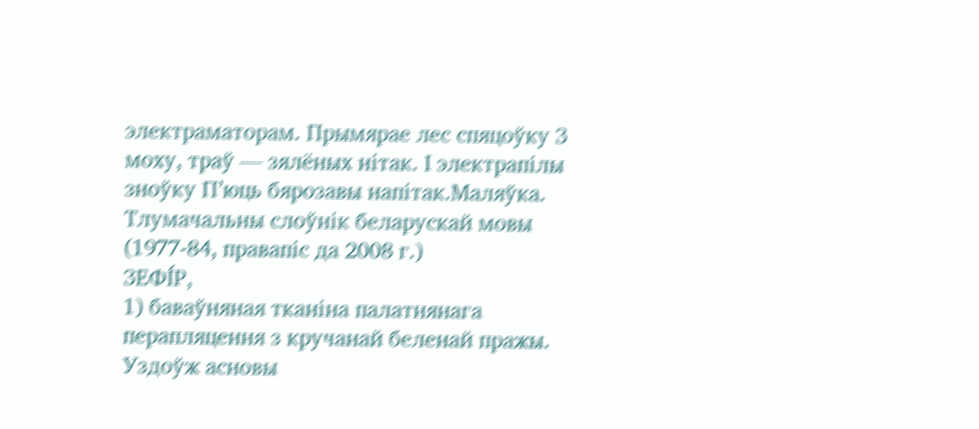электраматорам. Прымярае лес спяцоўку З моху, траў — зялёных нітак. І электрапілы зноўку П’юць бярозавы напітак.Маляўка.
Тлумачальны слоўнік беларускай мовы (1977-84, правапіс да 2008 г.)
ЗЕФІ́Р,
1) баваўняная тканіна палатнянага перапляцення з кручанай беленай пражы. Уздоўж асновы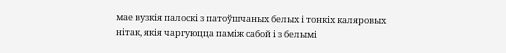мае вузкія палоскі з патоўшчаных белых і тонкіх каляровых нітак, якія чаргуюцца паміж сабой і з белымі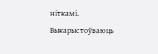ніткамі. Выкарыстоўваюць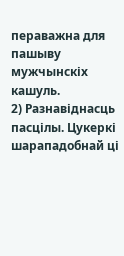пераважна для пашыву мужчынскіх кашуль.
2) Разнавіднасць пасцілы. Цукеркі шарападобнай ці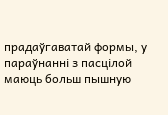прадаўгаватай формы, у параўнанні з пасцілой маюць больш пышную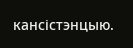кансістэнцыю.